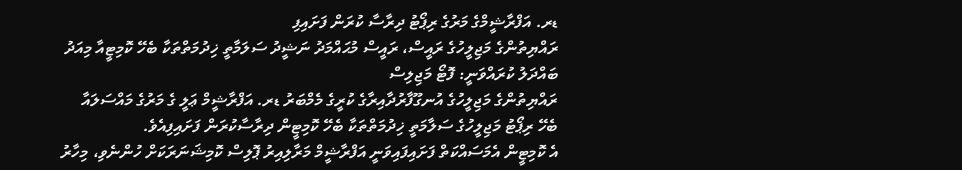ޑރ. އަފްރާޝީމްގެ މަރުގެ ރިޕޯޓު ދިރާސާ ކުރަން ފަށައިފި
ރައްޔިތުންގެ މަޖިލީހުގެ ރައީސް، ރައީސް މުޙައްމަދު ނަޝީދު ސަލަމާތީ ޚިދުމަތްތަކާ ބެހޭ ކޮމިޓީއާ މިއަދު ބައްދަލު ކުރައްވަނީ: ފޮޓޯ މަޖިލިސް
ރައްޔިތުންގެ މަޖިލީހުގެ އުނގޫފާރުދާއިރާގެ ކުރީގެ މެމްބަރު ޑރ. އަފްރާޝީމް ޢަލީ ގެ މަރުގެ މައްސަލައާ ބެހޭ ރިޕޯޓު މަޖިލީހުގެ ސަލާމަތީ ޚިދުމަތްތަކާ ބެހޭ ކޮމިޓީން ދިރާސާކުރަން ފަށައިފިއެވެ.
އެ ކޮމިޓީން އެމަސައްކަތް ފަށައިފައިވަނީ އަފްރާޝީމް މަރާލިއިރު ޕޮލިސް ކޮމިޝަނަރަކަށް ހުންނެވި، މިހާރު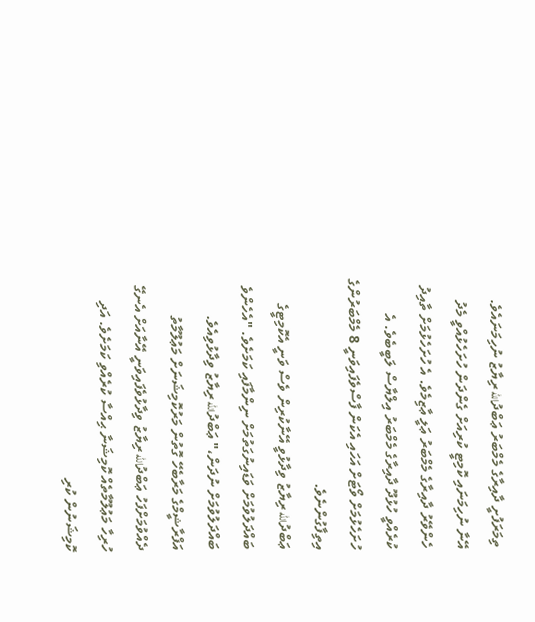ތިމަރަފުށީ ދާއިރާގެ މެމްބަރު ޢަބްދުالله ރިޔާޒު ނުހިމަނައެވެ.
އޭނާ ނުހިމަނައި ކޮމިޓީ ކުރިއަށް ގެންދަން ހުށަހެޅުއްވީ މެދު ހެންވޭރު ދާއިރާގެ މެމްބަރު ޢަލީ ޢާޒިމެވެ. އެ ހުށަހެޅުމަށް ތާއިދު ކުރެއްވީ ހުޅުދޫ ދާއިރާގެ މެމްބަރު އިލްޔާސް ލަބީބެވެ. އެ ހުށަހެޅުމަށް ވޯޓަށް އަހައި އެކަން ފާސްވެފައިވަނީ 8 މެމްބަރުންގެ އިތިފާގުންނެވެ.
ޢަބްދުالله ރިޔާޒު ވިދާޅުވީ އޭނާކުރިން ވެސް ވަނީ އެކޮމިޓީގެ ބައްދަލުވުމަށް ވަޑައިނުގަތުމަށް ނިންމާފައި ކަމަށެވެ. "އެހެންވެ ބައްދަލުވުމަށް ނުދަން،" ޢަބްދުالله ރިޔާޒު ވިދާޅުވިއެވެ.
އަފްރާޝީމްގެ މަރާބެހޭ ގޮތުން މަރުކޮމިޝަނަށް މަޢުލޫމާތު ދެއްވުމަށްފަހު ޢަބްދުالله ރިޔާޒު ވިދާޅުވެފައިވަނީ އޭނާއަށް އެނގޭ ހުރިހާ މަޢުލޫމާތެއް ކޮމިޝަނާ ޙިއްސާ ކުރެއްވި ކަމަށެވެ. އަދި ކޮމިޝަނުން ކުރި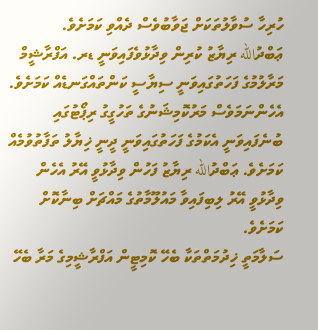ހުރިހާ ސުވާލުތަކަށް ޖަވާބުވެސް ދެއްވި ކަމަށެވެ.
ޢަބްދުالله ރިޔާޒު ކުރިން ވިދާޅުވެފައިވަނީ ޑރ. އަފްރާޝީމް މަރާލުމުގެ ފަހަތުގައިވަނީ ސިޔާސީ ކަންތައްގަނޑެއް ކަމަށެވެ. އެހެންނަމަވެސް މަރުކޮމިޝަނުގެ ތަހުގީގު ރިޕޯޓުގައި ބުނެފައިވަނީ އެކަމުގެ ފަހަތުގައިވަނީ ދީނީ ޚިޔާލު ތަފާތުވުމެއް ކަމަށެވެ. ޢަބްދުالله ރިޔާޒު ފަހުން ވިދާޅުވީ އޭރު އެހެން ވިދާޅުވީ އޭރު ލިބިފައިވާ މައުލޫމާތުގެ މައްޗަށް ބިނާކޮށް ކަމަށެވެ.
ސަލާމަތީ ޚިދުމަތްތަކާ ބެހޭ ކޮމިޓީން އަފްރާޝީމިގެ މަރާ ބެހޭ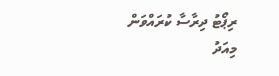ރިޕޯޓު ދިރާސާ ކުރައްވަން މިއަދު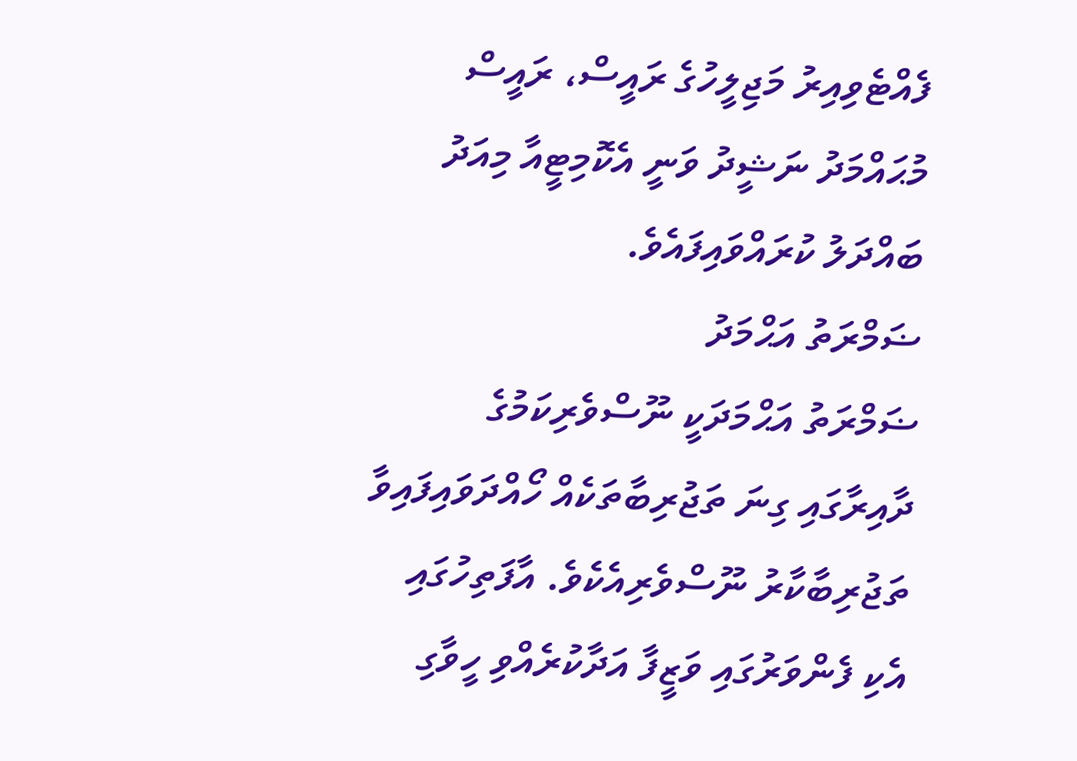ފެއްޓެވިއިރު މަޖިލީހުގެ ރައީސް، ރައީސް މުޙައްމަދު ނަޝީދު ވަނީ އެކޮމިޓީއާ މިއަދު ބައްދަލު ކުރައްވައިފައެވެ.
ޟަމްރަތު އަޙްމަދު
ޟަމްރަތު އަޙްމަދަކީ ނޫސްވެރިކަމުގެ ދާއިރާގައި ގިނަ ތަޖުރިބާތަކެއް ހޯއްދަވައިފައިވާ ތަޖުރިބާކާރު ނޫސްވެރިއެކެވެ. އާފަތިހުގައި އެކި ފެންވަރުގައި ވަޒީފާ އަދާކުރެއްވި ހީވާގި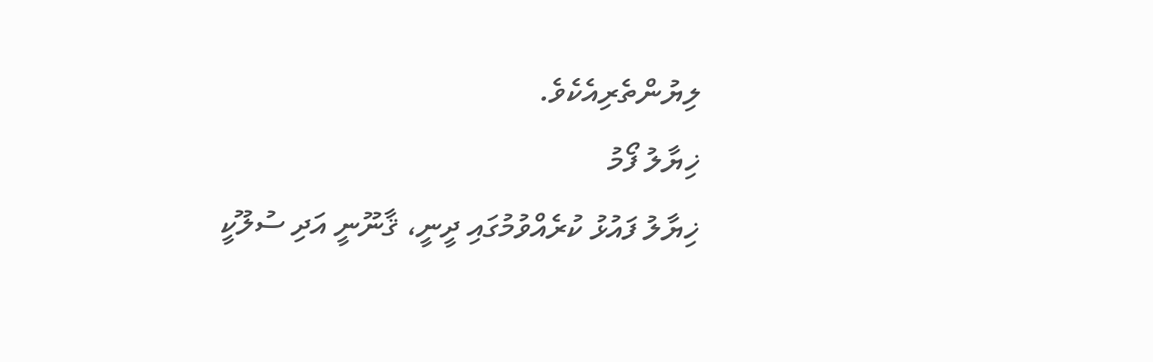ލިޔުންތެރިއެކެވެ.
ޚިޔާލު ފޯމު
ޚިޔާލު ފައުޅު ކުރެއްވުމުގައި ދީނީ، ޤާނޫނީ އަދި ސުލޫކީ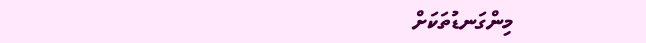މިންގަނޑުތަކަށް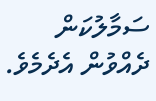ސަމާލުކަން ދެއްވުން އެދެމެވެ.